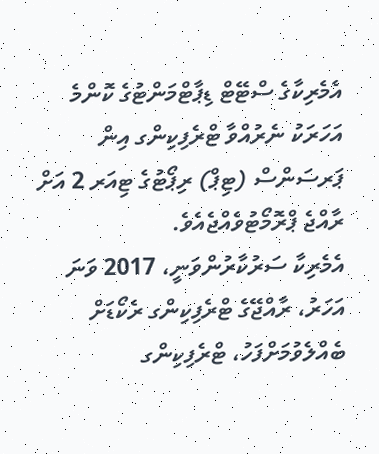އެމެރިކާގެ ސްޓޭޓް ޑިޕާޓްމަންޓުގެ ކޮންމެ އަހަރަކު ނެރުއްވާ ޓްރެފިކިންގ އިން ޕަރސަންސް (ޓިޕް) ރިޕޯޓުގެ ޓިއަރ 2 އަށް ރާއްޖެ ޕްރޮމޯޓުވެއްޖެއެވެ.
އެމެރިކާ ސަރުކާރުންވަނީ، 2017 ވަނަ އަހަރު، ރާއްޖޭގެ ޓްރެފިކިންގ ރެކޯޑަށް ބެއްލެވުމަށްފަހު، ޓްރެފިކިންގ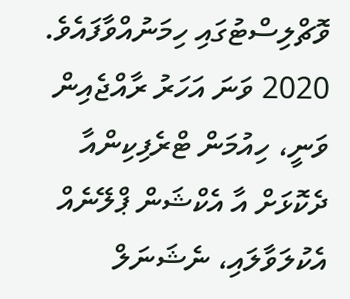ވޮޗްލިސްޓުގައި ހިމަނުއްވާފައެވެ. 2020 ވަނަ އަހަރު ރާއްޖެއިން ވަނީ، ހިއުމަން ޓްރެފިކިންއާ ދެކޮޅަށް އާ އެކްޝަން ޕްލޭނެއް އެކުލަވާލައި، ނެޝަނަލް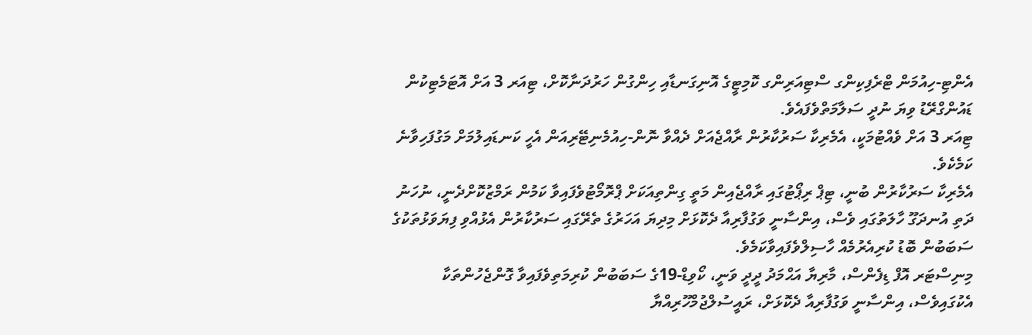އެންޓި-ހިއުމަން ޓްރެފިކިންގ ސްޓިއަރިންގ ކޮމިޓީގެ އޮނިގަނޑާއި ހިންގުން ހަރުދަނާކޮށް، ޓިއަރ 3 އަށް އޮޓަމެޓިކުން ޑައުންގްރޭޑު ވިޔަ ނުދީ ސަލާމަތްވެފައެވެ.
ޓިއަރ 3 އަށް ވެއްޓުމަކީ، އެމެރިކާ ސަރުކާރުން ރާއްޖެއަށް ދެއްވާ ނޮން-ހިއުމެނިޓޭރިއަން އެހީ ކަނޑައިލުމަށް މަގުފަހިވާނެ ކަމެކެވެ.
އެމެރިކާ ސަރުކާރުން ބުނީ، ޓިޕް ރިޕޯޓުގައި ރާއްޖެއިން މަތީ ގިންތިއަކަށް ޕްރޮމޯޓުވެފައިވާ ކަމުން ރަމްޒުކޮށްދެނީ، ނުހަނު ދަތި އުނދަގޫ ހާލަތުގައި ވެސް، އިންސާނީ ވަގުފާރިއާ ދެކޮޅަށް މިދިޔަ އަހަރުގެ ތެރޭގައި ސަރުކާރުން އެޅުއްވި ފިޔަވަޅުތަކުގެ ސަބަބުން ބޮޑު ކުރިއެރުމެއް ހާސިލްވެފައިވާކަމެވެ.
މިނިސްޓަރ އޮފް ޑިފެންސް، މާރިޔާ އަޙްމަދު ދީދީ ވަނީ، ކޯވިޑް-19ގެ ސަބަބުން ކުރިމަތިވެފައިވާ ގޮންޖެހުންތަކާ އެކުގައިވެސް، އިންސާނީ ވަގުފާރިއާ ދެކޮޅަށް، ރައީސުލްޖުމްހޫރިއްޔާ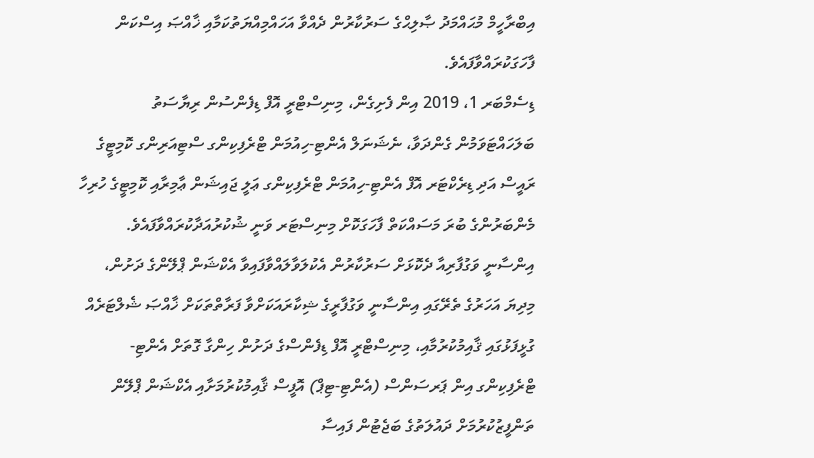އިބްރާހީމް މުޙައްމަދު ޞާލިޙްގެ ސަރުކާރުން ދެއްވާ އަހައްމިއްޔަތުކަމާއި ޚާއްޞަ އިސްކަން ފާހަގަކުރައްވާފައެވެ.
ޑިސެމްބަރ 1، 2019 އިން ފެށިގެން، މިނިސްޓްރީ އޮފް ޑިފެންސުން ރިޔާސަތު ބަލަހައްޓަވަމުން ގެންދަވާ، ނެޝަނަލް އެންޓި-ހިއުމަން ޓްރެފިކިންގ ސްޓިއަރިންގ ކޮމިޓީގެ ރައީސް އަދި ޑިރެކްޓަރ އޮފް އެންޓި-ހިއުމަން ޓްރެފިކިންގ ޢަލީ ޖައިޝަން ޢާމިރާއި ކޮމިޓީގެ ހުރިހާ މެންބަރުންގެ ބުރަ މަސައްކަތް ފާހަގަކޮށް މިނިސްޓަރ ވަނީ ޝުކުރުއަދާކުރައްވާފައެވެ.
އިންސާނީ ވަގުފާރިއާ ދެކޮޅަށް ސަރުކާރުން އެކުލަވާލައްވާފައިވާ އެކްޝަން ޕްލޭންގެ ދަށުން، މިދިޔަ އަހަރުގެ ތެރޭގައި އިންސާނީ ވަގުފާރީގެ ޝިކާރައަކަށްވާ ފަރާތްތަކަށް ޚާއްޞަ ޝެލްޓަރެއް ގުޅީފަޅުގައި ޤާއިމުކުރުމާއި، މިނިސްޓްރީ އޮފް ޑިފެންސްގެ ދަށުން ހިންގާ ގޮތަށް އެންޓި-ޓްރެފިކިންގ އިން ޕަރސަންސް (އެންޓި-ޓިޕް) އޮފީސް ޤާއިމުކުރުމަށާއި އެކްޝަން ޕްލޭން ތަންފީޒުކުރުމަށް ދައުލަތުގެ ބަޖެޓުން ފައިސާ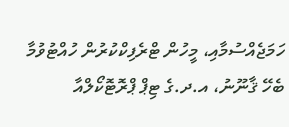ހަމަޖެއްސުމާއި، މީހުން ޓްރެފިކްކުރުން ހުއްޓުވުމާ ބެހޭ ޤާނޫނު، އ.ދ.ގެ ޓިޕް ޕްރޮޓޮކޯލްއާ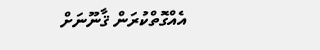އެއްގޮތްކުރަން ޤާނޫނަށް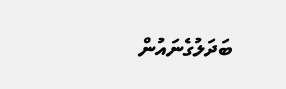ބަދަލުގެނައުން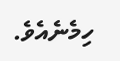ހިމެނެއެވެ.